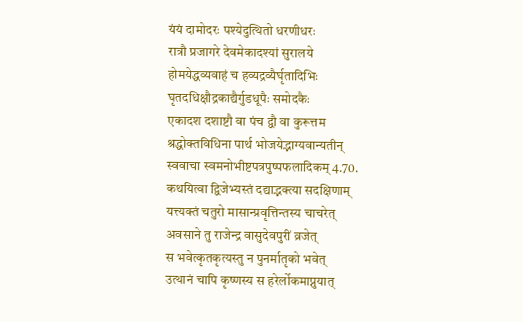यंयं दामोदरः पश्येदुत्थितो धरणीधरः
रात्रौ प्रजागरे देवमेकादश्यां सुरालये
होमयेद्धव्यवाहं च हव्यद्रव्यैर्घृतादिभिः
घृतदधिक्षौद्रकाद्यैर्गुडधूपैः समोदकैः
एकादश दशाष्टौ वा पंच द्वौ वा कुरूत्तम
श्रद्धोक्तविधिना पार्थ भोजयेद्भाग्यवान्यतीन्
स्ववाचा स्वमनोभीष्टपत्रपुष्पफलादिकम् 4.70.
कथयित्वा द्विजेभ्यस्तं दद्याद्भक्त्या सदक्षिणाम्
यत्त्यक्तं चतुरो मासान्प्रवृत्तिन्तस्य चाचरेत्
अवसाने तु राजेन्द्र वासुदेवपुरीं व्रजेत्
स भवेत्कृतकृत्यस्तु न पुनर्मातृको भवेत्
उत्थानं चापि कृष्णस्य स हरेर्लोकमाप्नुयात्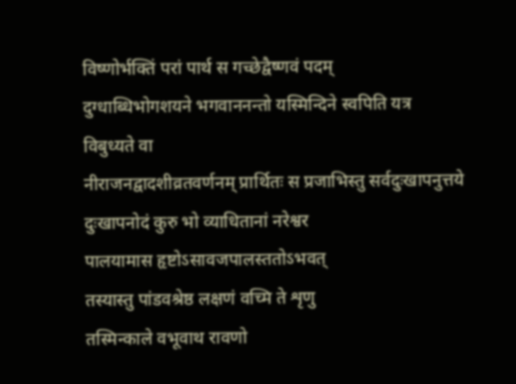विष्णोर्भक्तिं परां पार्थ स गच्छेद्वैष्णवं पदम्
दुग्धाब्धिभोगशयने भगवाननन्तो यस्मिन्दिने स्वपिति यत्र विबुध्यते वा
नीराजनद्वादशीव्रतवर्णनम् प्रार्थितः स प्रजाभिस्तु सर्वदुःखापनुत्तये
दुःखापनोदं कुरु भो व्याधितानां नरेश्वर
पालयामास हृष्टोऽसावजपालस्ततोऽभवत्
तस्यास्तु पांडवश्रेष्ठ लक्षणं वच्मि ते शृणु
तस्मिन्काले वभूवाथ रावणो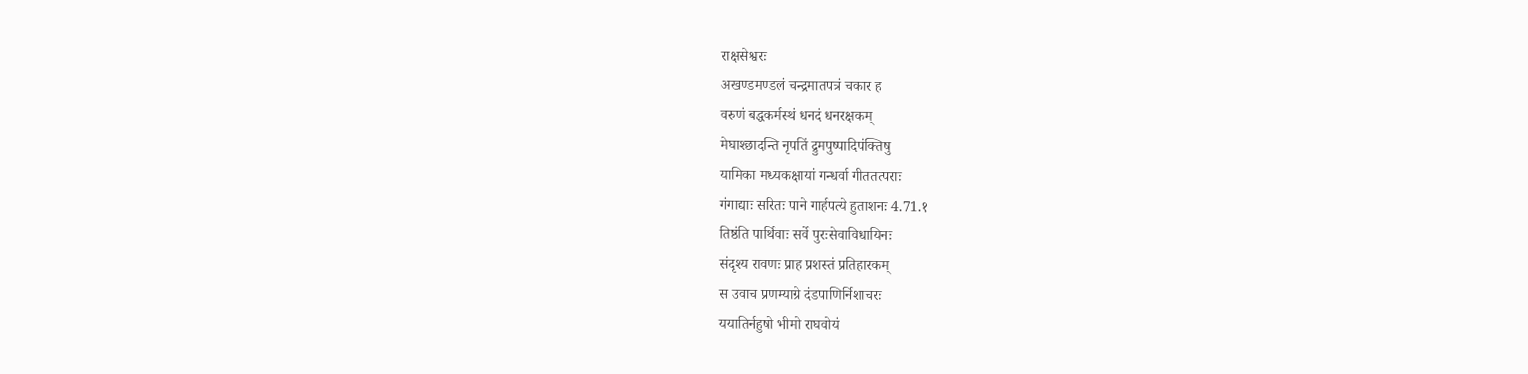राक्षसेश्वरः
अखण्डमण्डलं चन्द्रमातपत्रं चकार ह
वरुणं बद्धकर्मस्थं धनदं धनरक्षकम्
मेघाश्छादन्ति नृपतिं द्रुमपुष्पादिपंक्तिषु
यामिका मध्यकक्षायां गन्धर्वा गीततत्पराः
गंगाद्याः सरितः पाने गार्हपत्ये हुताशनः 4.71.१
तिष्ठंति पार्थिवाः सर्वे पुरःसेवाविधायिनः
संदृश्य रावणः प्राह प्रशस्तं प्रतिहारकम्
स उवाच प्रणम्याग्रे दंडपाणिर्निशाचरः
ययातिर्नहुषो भीमो राघवोयं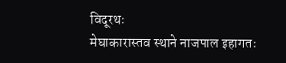विदूरथः
मेघाकारास्तव स्थाने नाजपाल इहागतः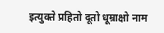इत्युक्ते प्रहितो दूतो धूम्राक्षो नाम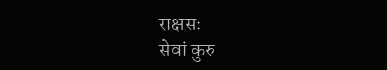राक्षसः
सेवां कुरु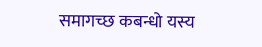समागच्छ कबन्धो यस्य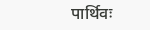पार्थिवः